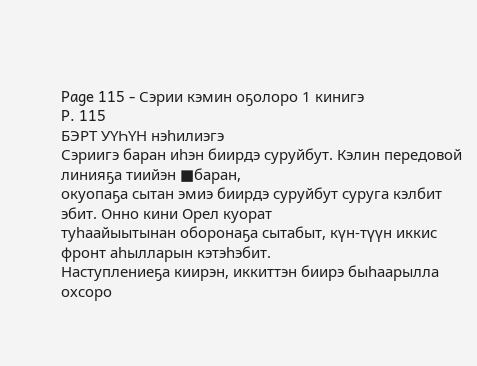Page 115 - Сэрии кэмин оҕолоро 1 кинигэ
P. 115
БЭРТ УҮҺҮН нэһилиэгэ
Сэриигэ баран иһэн биирдэ суруйбут. Кэлин передовой линияҕа тиийэн ■баран,
окуопаҕа сытан эмиэ биирдэ суруйбут суруга кэлбит эбит. Онно кини Орел куорат
туһаайыытынан оборонаҕа сытабыт, күн-түүн иккис фронт аһылларын кэтэһэбит.
Наступлениеҕа киирэн, иккиттэн биирэ быһаарылла охсоро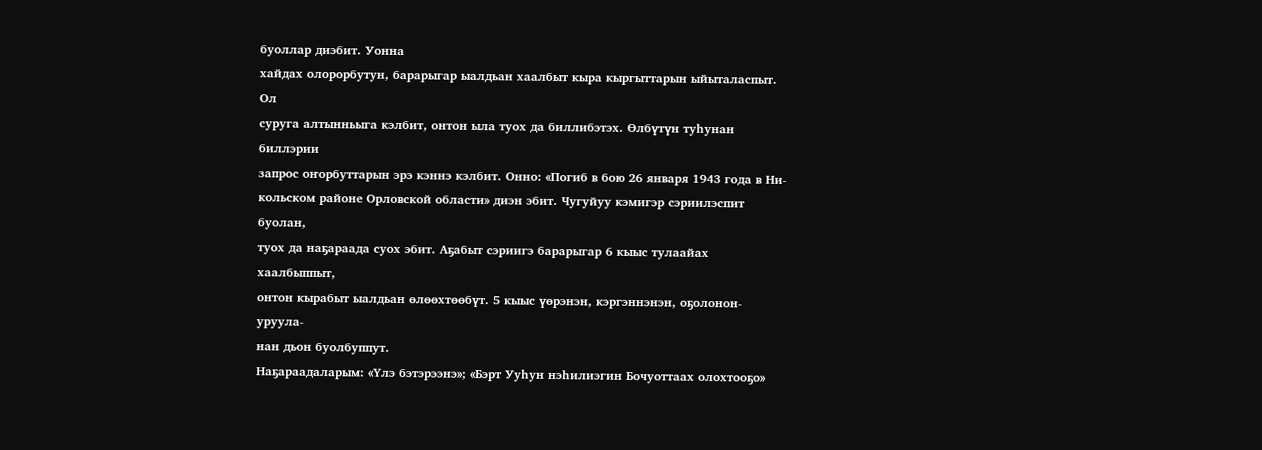буоллар диэбит. Уонна
хайдах олорорбутун, барарыгар ыалдьан хаалбыт кыра кыргыттарын ыйыталаспыт. Ол
суруга алтынньыга кэлбит, онтон ыла туох да биллибэтэх. Өлбүтүн туһунан биллэрии
запрос оҥорбуттарын эрэ кэннэ кэлбит. Онно: «Погиб в бою 26 января 1943 года в Ни-
кольском районе Орловской области» диэн эбит. Чугуйуу кэмигэр сэриилэспит буолан,
туох да наҕараада суох эбит. Аҕабыт сэриигэ барарыгар 6 кыыс тулаайах хаалбыппыт,
онтон кырабыт ыалдьан өлөөхтөөбүт. 5 кыыс үөрэнэн, кэргэннэнэн, оҕолонон-уруула-
нан дьон буолбуппут.
Наҕараадаларым: «Үлэ бэтэрээнэ»; «Бэрт Ууһун нэһилиэгин Бочуоттаах олохтооҕо»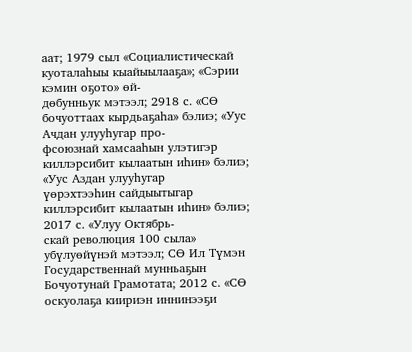аат; 1979 сыл «Социалистическай куоталаһыы кыайыылааҕа»; «Сэрии кэмин оҕото» өй-
дөбунньук мэтээл; 2918 с. «СӨ бочуоттаах кырдьаҕаһа» бэлиэ; «Уус Ачдан улууһугар про-
фсоюзнай хамсааһын улэтигэр киллэрсибит кылаатын иһин» бэлиэ; «Уус Аздан улууһугар
үөрэхтээһин сайдыытыгар киллэрсибит кылаатын иһин» бэлиэ; 2017 с. «Улуу Октябрь-
скай революция 100 сыла» убүлуөйүнэй мэтээл; СӨ Ил Түмэн Государственнай мунньаҕын
Бочуотунай Грамотата; 2012 с. «СӨ оскуолаҕа киириэн иннинээҕи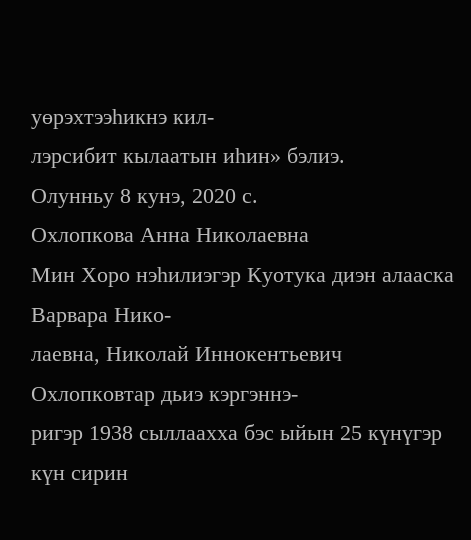уөрэхтээһикнэ кил-
лэрсибит кылаатын иһин» бэлиэ.
Олунньу 8 кунэ, 2020 с.
Охлопкова Анна Николаевна
Мин Хоро нэһилиэгэр Куотука диэн алааска Варвара Нико-
лаевна, Николай Иннокентьевич Охлопковтар дьиэ кэргэннэ-
ригэр 1938 сыллаахха бэс ыйын 25 күнүгэр күн сирин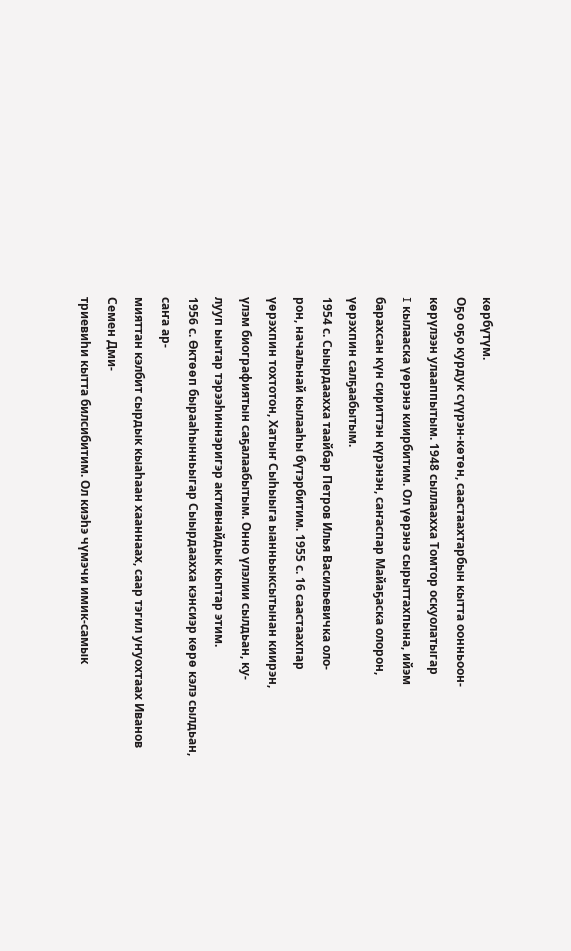көрбүтүм.
Оҕо оҕо курдук сүүрэн-көтөн, саастаахтарбын кытта оонньоон-
көрүлээн улааппытым. 1948 сыллаахха Томтор оскуолатыгар
I кылааска үөрэнэ киирбитим. Ол үөрэнэ сырыттахпына, ийэм
барахсан күн сириттэн күрэнэн, саҥаспар Майаҕаска олорон,
үөрэхпин салҕаабытым.
1954 с. Сыырдаахха таайбар Петров Илья Васильевичка оло-
рон, начальнай кылааһы бүтэрбитим. 1955 с. 16 саастаахпар
үөрэхпин тохтотон, Хатыҥ Сыһыыга ыанньыксытынан киирэн,
үлэм биографиятын саҕалаабытым. Онно үлэлии сылдьан, ку-
лууп ыытар тэрээһиннэригэр активнайдык кьптар этим.
1956 с. Өктөөп бырааһынньыгар Сыырдаахха кэнсиэр көрө кэлэ сылдьан, саҥа ар-
мияттан кэлбит сырдык кыаһаан хааннаах, саар тэгил уҥуохтаах Иванов Семен Дми-
триевиһи кытта билсибитим. Ол киэһэ чүмэчи имик-самык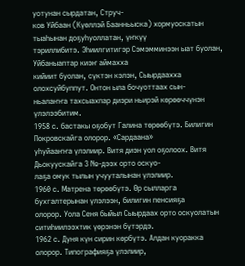уотунан сырдатан, Струч-
ков Уйбаан (Күөллэй Баанньыска) хормуоскатын тыаһынан доҕуһуоллатан, үҥкүү
тэриллибитэ. Эһиилгитигэр Сэмэмминээн ыат буолан, Уйбаныаптар киэҥ аймахха
кийиит буолан, сүктэн кэлэн, Сыырдаахха олохсуйбуппут. Онтон ыла бочуоттаах сын-
ньалаҥҥа тахсыахпар диэри ньирэй көрөөччүнэн үлэлээбитим.
1958 с. бастакы оҕобут Галина төрөөбүтэ. Билигин Покровскайга олорор. «Сардаана»
уһуйааҥҥа үлэлиир. Витя диэн уол оҕолоох. Витя Дьокуускайга 3 №-дээх орто оскуо-
лаҕа омук тылын учууталынан үлэлиир.
1960 с. Матрена төрөөбүтэ. Өр сылларга бухгалтерынан үлэлээн, билигин пенсияҕа
олорор. Уола Сеня быйыл Сыырдаах орто оскуолатын ситиһиилээхтик үөрэнэн бүтэрдэ.
1962 с. Дуня күн сирин көрбүтэ. Алдан куоракка олорор. Типографияҕа үлэлиир,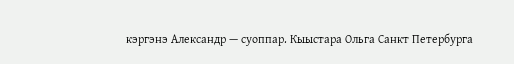кэргэнэ Александр — суоппар. Кыыстара Ольга Санкт Петербурга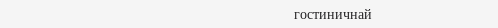гостиничнай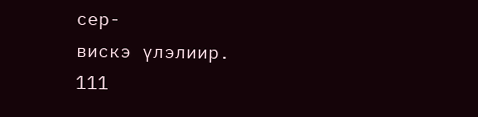сер-
вискэ үлэлиир.
111